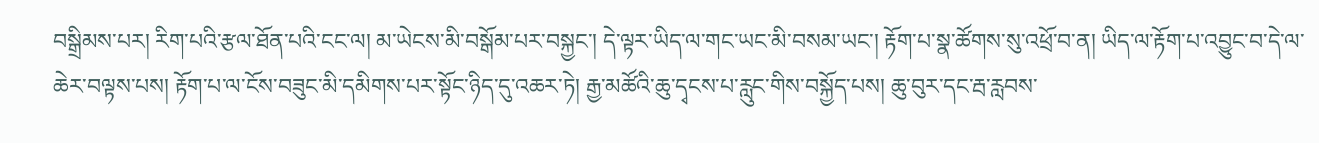བསྒྲིམས་པར། རིག་པའི་རྩལ་ཐོན་པའི་ངང་ལ། མ་ཡེངས་མི་བསྒོམ་པར་བསྐྱང་། དེ་ལྟར་ཡིད་ལ་གང་ཡང་མི་བསམ་ཡང་། རྟོག་པ་སྣ་ཚོགས་སུ་འཕྲོ་བ་ན། ཡིད་ལ་རྟོག་པ་འབྱུང་བ་དེ་ལ་ཆེར་བལྟས་པས། རྟོག་པ་ལ་ངོས་བཟུང་མི་དམིགས་པར་སྟོང་ཉིད་དུ་འཆར་ཏེ། རྒྱ་མཚོའི་ཆུ་དྭངས་པ་རླུང་གིས་བསྐྱོད་པས། ཆུ་བུར་དང་རྦ་རླབས་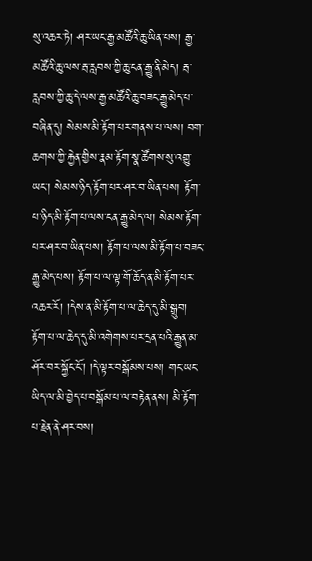སུ་འཆར་ཏེ། ཤར་ཡང་རྒྱ་མཚོའི་ཆུ་ཡིན་པས། རྒྱ་མཚོའི་ཆུ་ལས་རྦ་རླབས་ཀྱི་ཆུ་ངན་རྒྱུ་ནི་མེད། རྦ་རླབས་ཀྱི་ཆུ་དེ་ལས་རྒྱ་མཚོའི་ཆུ་བཟང་རྒྱུ་མེད་པ་བཞིན་དུ། སེམས་མི་རྟོག་པར་གནས་པ་ལས། བག་ཆགས་ཀྱི་རྐྱེན་གྱིས་རྣམ་རྟོག་སྣ་ཚོགས་སུ་འགྱུ་ཡང་། སེམས་ཉིད་རྟོག་པར་ཤར་བ་ཡིན་པས། རྟོག་པ་ཉིད་མི་རྟོག་པ་ལས་ངན་རྒྱུ་མེད་ལ། སེམས་རྟོག་པར་ཤར་བ་ཡིན་པས། རྟོག་པ་ལས་མི་རྟོག་པ་བཟང་རྒྱུ་མེད་པས། རྟོག་པ་ལ་ལྟ་གོ་ཆོད་ན་མི་རྟོག་པར་འཆར་རོ། །དེས་ན་མི་རྟོག་པ་ལ་ཆེད་དུ་མི་སྒྲུབ། རྟོག་པ་ལ་ཆེད་དུ་མི་འགེགས་པར་དྲན་པའི་རྒྱུན་མ་ཤོར་བར་སྐྱོང་ངོ་། །དེ་ལྟར་བསྒོམས་པས། གང་ཡང་ཡིད་ལ་མི་བྱེད་པ་བསྒོམ་པ་ལ་བརྟེན་ནས། མི་རྟོག་པ་རྗེན་ནེ་ཤར་བས།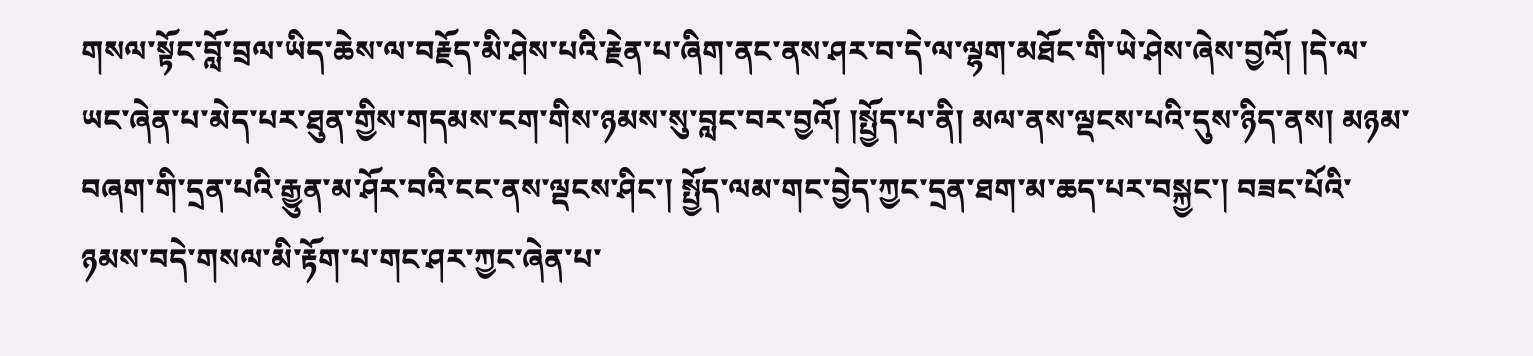གསལ་སྟོང་བློ་བྲལ་ཡིད་ཆེས་ལ་བརྗོད་མི་ཤེས་པའི་རྗེན་པ་ཞིག་ནང་ནས་ཤར་བ་དེ་ལ་ལྷག་མཐོང་གི་ཡེ་ཤེས་ཞེས་བྱའོ། །དེ་ལ་ཡང་ཞེན་པ་མེད་པར་ཐུན་གྱིས་གདམས་ངག་གིས་ཉམས་སུ་བླང་བར་བྱའོ། །སྤྱོད་པ་ནི། མལ་ནས་ལྡངས་པའི་དུས་ཉིད་ནས། མཉམ་བཞག་གི་དྲན་པའི་རྒྱུན་མ་ཤོར་བའི་ངང་ནས་ལྡངས་ཤིང་། སྤྱོད་ལམ་གང་བྱེད་ཀྱང་དྲན་ཐག་མ་ཆད་པར་བསྐྱང་། བཟང་པོའི་ཉམས་བདེ་གསལ་མི་རྟོག་པ་གང་ཤར་ཀྱང་ཞེན་པ་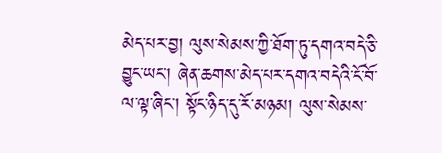མེད་པར་བྱ། ལུས་སེམས་ཀྱི་ཐོག་ཏུ་དགའ་བདེ་ཅི་བྱུང་ཡང་། ཞེན་ཆགས་མེད་པར་དགའ་བདེའི་ངོ་བོ་ལ་ལྟ་ཞིང་། སྟོང་ཉིད་དུ་རོ་མཉམ། ལུས་སེམས་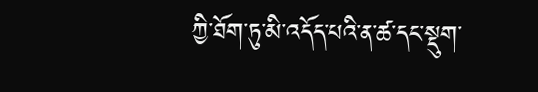ཀྱི་ཐོག་ཏུ་མི་འདོད་པའི་ན་ཚ་དང་སྡུག་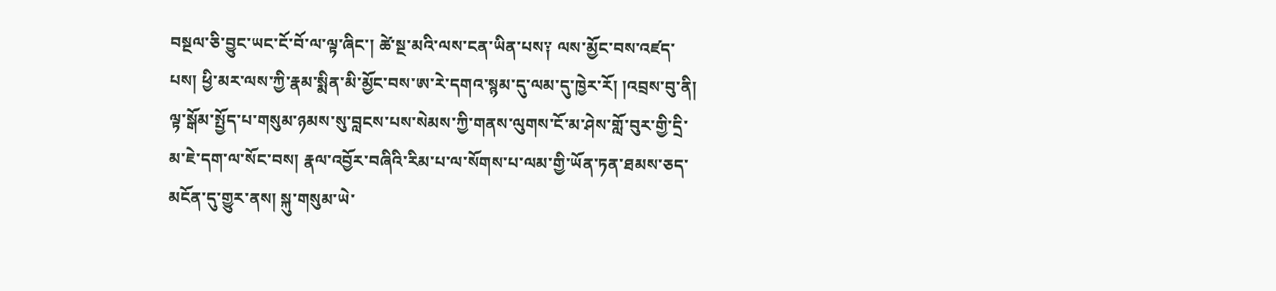བསྔལ་ཅི་བྱུང་ཡང་ངོ་བོ་ལ་ལྟ་ཞིང་། ཚེ་སྔ་མའི་ལས་ངན་ཡིན་པས༑ ལས་མྱོང་བས་འཛད་པས། ཕྱི་མར་ལས་ཀྱི་རྣམ་སྨིན་མི་མྱོང་བས་ཨ་རེ་དགའ་སྙམ་དུ་ལམ་དུ་ཁྱེར་རོ། །འབྲས་བུ་ནི། ལྟ་སྒོམ་སྤྱོད་པ་གསུམ་ཉམས་སུ་བླངས་པས་སེམས་ཀྱི་གནས་ལུགས་ངོ་མ་ཤེས་གློ་བུར་གྱི་དྲི་མ་ཇེ་དག་ལ་སོང་བས། རྣལ་འབྱོར་བཞིའི་རིམ་པ་ལ་སོགས་པ་ལམ་གྱི་ཡོན་ཏན་ཐམས་ཅད་མངོན་དུ་གྱུར་ནས། སྐུ་གསུམ་ཡེ་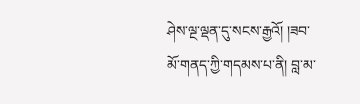ཤེས་ལྔ་ལྡན་དུ་སངས་རྒྱའོ། །ཟབ་མོ་གནད་ཀྱི་གདམས་པ་ནི། བླ་མ་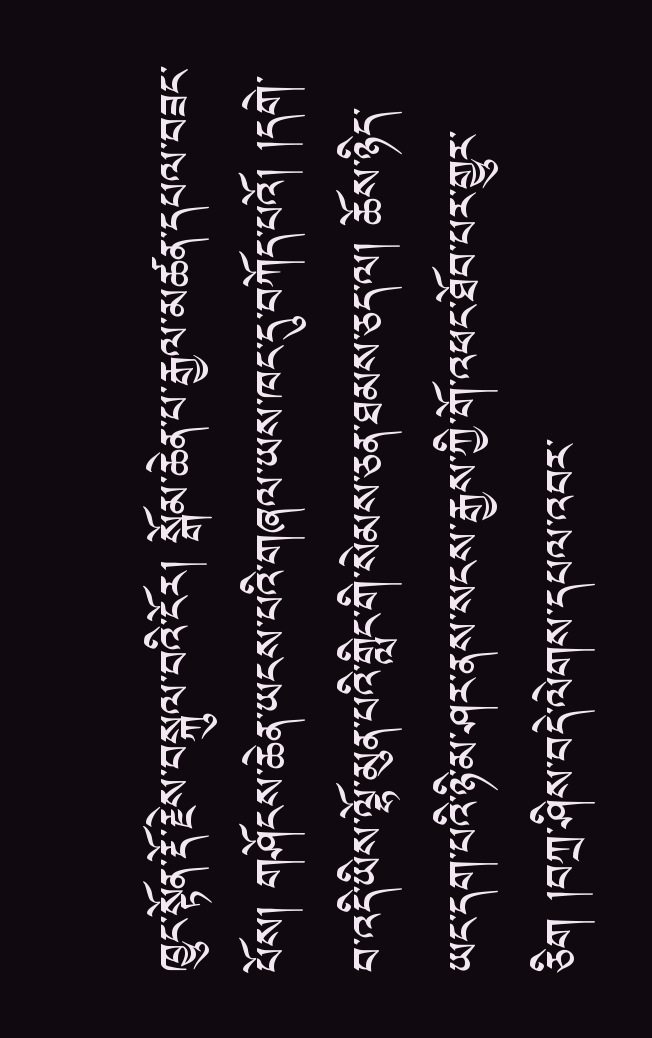ཁྱུང་སྟོན་རྡོ་རྗེས་བསྐུལ་བའི་ངོར། སྒོམ་ཆེན་པ་རྒྱལ་མཚན་དཔལ་བཟང་པོས། གཤོངས་ཆེན་ཡངས་པའི་གཞལ་ཡས་ཁང་དུ་བཀོད་པའོ། །དགེ་བ་འདི་ཡིས་ལྷོ་མུན་པའི་གླིང་གི་སེམས་ཅན་ཐམས་ཅད་ལ། ཆོས་ཉིད་ཡང་དག་པའི་ཉི་མ་ཤར་ནས་སངས་རྒྱས་ཀྱི་གོ་འཕང་ཐོབ་པར་གྱུར་ཅིག །བཀྲ་ཤིས་བདེ་ལེགས་དཔལ་འབར་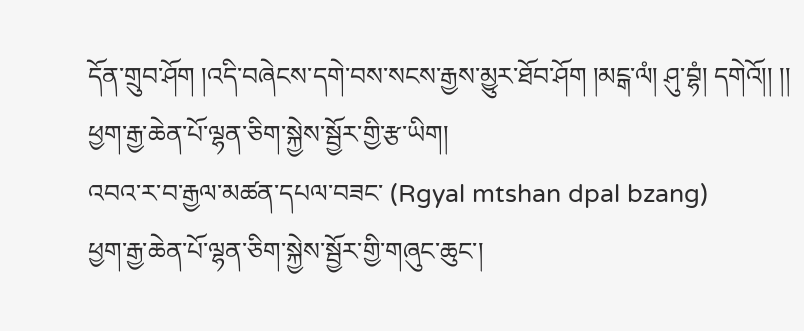དོན་གྲུབ་ཤོག །འདི་བཞེངས་དགེ་བས་སངས་རྒྱས་མྱུར་ཐོབ་ཤོག །མངྒ་ལཾ། ཤུ་བྷཾ། དགེའོ།། །།
ཕྱག་རྒྱ་ཆེན་པོ་ལྷན་ཅིག་སྐྱེས་སྦྱོར་གྱི་རྩ་ཡིག།
འབའ་ར་བ་རྒྱལ་མཚན་དཔལ་བཟང་ (Rgyal mtshan dpal bzang)
ཕྱག་རྒྱ་ཆེན་པོ་ལྷན་ཅིག་སྐྱེས་སྦྱོར་གྱི་གཞུང་ཆུང་།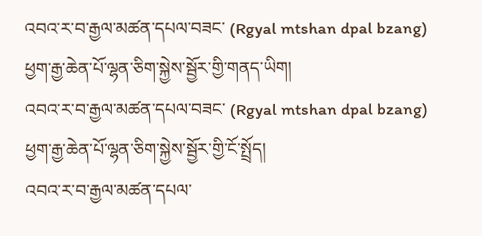འབའ་ར་བ་རྒྱལ་མཚན་དཔལ་བཟང་ (Rgyal mtshan dpal bzang)
ཕྱག་རྒྱ་ཆེན་པོ་ལྷན་ཅིག་སྐྱེས་སྦྱོར་གྱི་གནད་ཡིག།
འབའ་ར་བ་རྒྱལ་མཚན་དཔལ་བཟང་ (Rgyal mtshan dpal bzang)
ཕྱག་རྒྱ་ཆེན་པོ་ལྷན་ཅིག་སྐྱེས་སྦྱོར་གྱི་ངོ་སྤྲོད།
འབའ་ར་བ་རྒྱལ་མཚན་དཔལ་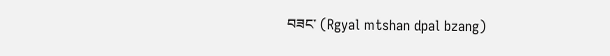བཟང་ (Rgyal mtshan dpal bzang)